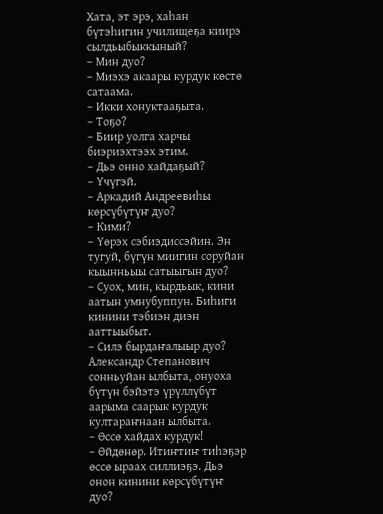Хата, эт эрэ, хаһан бүтэһигин училищеҕа киирэ сылдьыбыккыный?
– Мин дуо?
– Миэхэ акаары курдук көстө сатаама.
– Икки хонуктааҕыта.
– Тоҕо?
– Биир уолга харчы биэриэхтээх этим.
– Дьэ онно хайдаҕый?
– Үчүгэй.
– Аркадий Андреевиһы көрсүбүтүҥ дуо?
– Кими?
– Үөрэх сэбиэдиссэйин. Эн тугуй, бүгүн миигин соруйан кыынньыы сатыыгын дуо?
– Суох, мин, кырдьык, кини аатын умнубуппун. Биһиги кинини тэбиэн диэн ааттыыбыт.
– Силэ бырдаҥалыыр дуо?
Александр Степанович сонньуйан ылбыта, онуоха бүтүн бэйэтэ үрүллүбүт аарыма саарык курдук култараҥнаан ылбыта.
– Өссө хайдах курдук!
– Өйдөнөр. Итиҥтиҥ тиһэҕэр өссө ыраах силлиэҕэ. Дьэ онон кинини көрсүбүтүҥ дуо?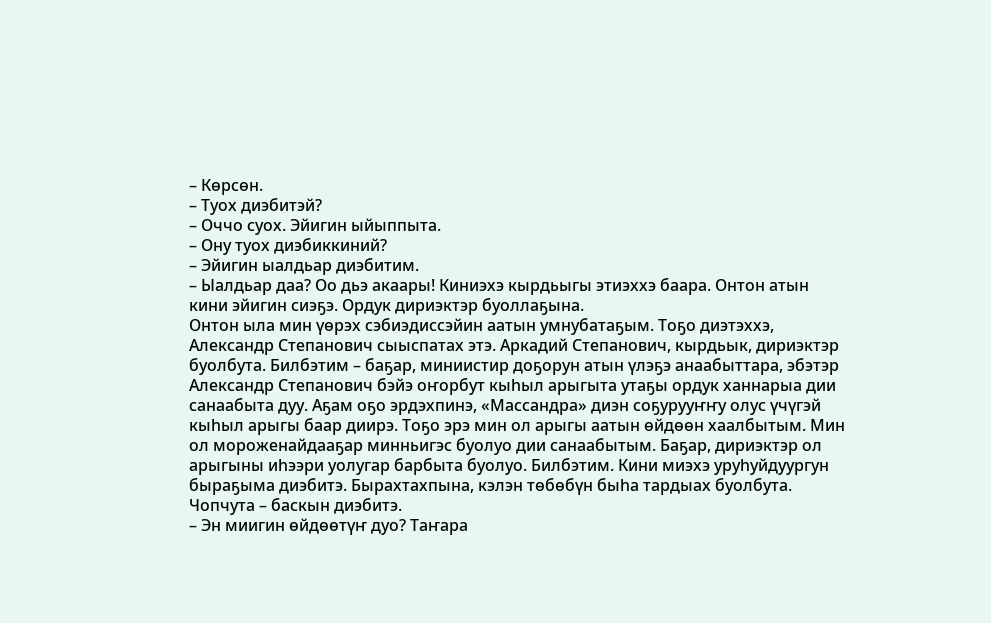– Көрсөн.
– Туох диэбитэй?
– Оччо суох. Эйигин ыйыппыта.
– Ону туох диэбиккиний?
– Эйигин ыалдьар диэбитим.
– Ыалдьар даа? Оо дьэ акаары! Киниэхэ кырдьыгы этиэххэ баара. Онтон атын кини эйигин сиэҕэ. Ордук дириэктэр буоллаҕына.
Онтон ыла мин үөрэх сэбиэдиссэйин аатын умнубатаҕым. Тоҕо диэтэххэ, Александр Степанович сыыспатах этэ. Аркадий Степанович, кырдьык, дириэктэр буолбута. Билбэтим – баҕар, миниистир доҕорун атын үлэҕэ анаабыттара, эбэтэр Александр Степанович бэйэ оҥорбут кыһыл арыгыта утаҕы ордук ханнарыа дии санаабыта дуу. Аҕам оҕо эрдэхпинэ, «Массандра» диэн соҕурууҥҥу олус үчүгэй кыһыл арыгы баар диирэ. Тоҕо эрэ мин ол арыгы аатын өйдөөн хаалбытым. Мин ол мороженайдааҕар минньигэс буолуо дии санаабытым. Баҕар, дириэктэр ол арыгыны иһээри уолугар барбыта буолуо. Билбэтим. Кини миэхэ уруһуйдуургун быраҕыма диэбитэ. Бырахтахпына, кэлэн төбөбүн быһа тардыах буолбута. Чопчута – баскын диэбитэ.
– Эн миигин өйдөөтүҥ дуо? Таҥара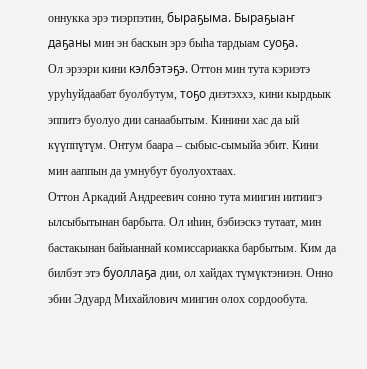оннукка эрэ тиэрпэтин, быраҕыма. Быраҕыаҥ даҕаны мин эн баскын эрэ быһа тардыам суоҕа.
Ол эрээри кини кэлбэтэҕэ. Оттон мин тута кэриэтэ уруһуйдаабат буолбутум, тоҕо диэтэххэ, кини кырдьык эппитэ буолуо дии санаабытым. Кинини хас да ый күүппүтүм. Онтум баара – сыбыс-сымыйа эбит. Кини мин ааппын да умнубут буолуохтаах.
Оттон Аркадий Андреевич сонно тута миигин иитиигэ ылсыбытынан барбыта. Ол иһин, бэбиэскэ тутаат, мин бастакынан байыаннай комиссариакка барбытым. Ким да билбэт этэ буоллаҕа дии, ол хайдах түмүктэниэн. Онно эбии Эдуард Михайлович миигин олох сордообута.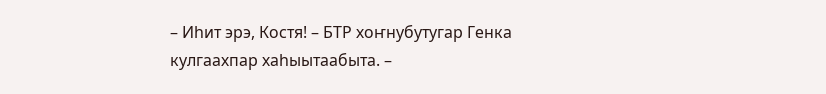– Иһит эрэ, Костя! – БТР хоҥнубутугар Генка кулгаахпар хаһыытаабыта. –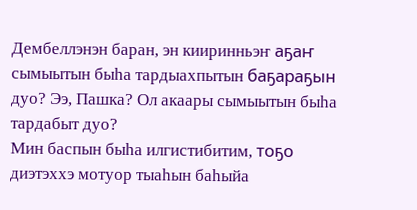Дембеллэнэн баран, эн кииринньэҥ аҕаҥ сымыытын быһа тардыахпытын баҕараҕын дуо? Ээ, Пашка? Ол акаары сымыытын быһа тардабыт дуо?
Мин баспын быһа илгистибитим, тоҕо диэтэххэ мотуор тыаһын баһыйа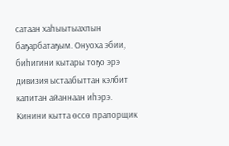сатаан хаһыытыахпын баҕарбатаҕым. Онуоха эбии, биһигини кытары тоҕо эрэ дивизия ыстаабыттан кэлбит капитан айаннаан иһэрэ. Кинини кытта өссө прапорщик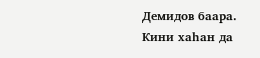Демидов баара. Кини хаһан да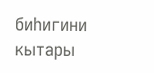биһигини кытары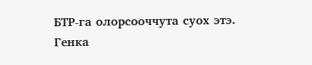БТР-га олорсооччута суох этэ.
Генка